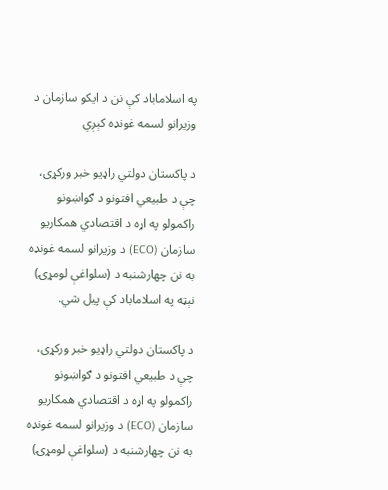په اسلاماباد کې نن د ایکو سازمان د وزیرانو لسمه غونډه کېږي

د پاکستان دولتي راډیو خبر ورکړی، چې د طبیعي افتونو د ګواښونو راکمولو په اړه د اقتصادي همکاریو سازمان (ECO) د وزیرانو لسمه غونډه به نن چهارشنبه د (سلواغې لومړۍ) نېټه په اسلاماباد کې پیل شي.

د پاکستان دولتي راډیو خبر ورکړی، چې د طبیعي افتونو د ګواښونو راکمولو په اړه د اقتصادي همکاریو سازمان (ECO) د وزیرانو لسمه غونډه به نن چهارشنبه د (سلواغې لومړۍ)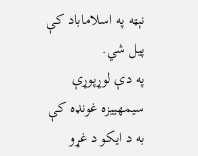نېټه په اسلاماباد کې پیل شي.
په دې لوړپوړې سیمهییزه غونډه کې به د ايکو د غړو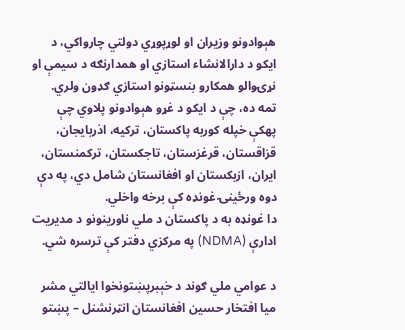هېوادونو وزیران او لوړپوړي دولتي چارواکي، د ايکو د دارالانشاء استازي او همدارنګه د سیمې او نړۍوالو همکارو بنسټونو استازي ګډون ولري.
تمه ده، چې د ايکو د غړو هېوادونو پلاوي چې پهکې خپله کوربه پاکستان، ترکیه، اذربایجان، قزاقستان، قرغزستان، تاجکستان، ترکمنستان، ایران، ازبکستان او افغانستان شامل دي، په دې دوه ورځینۍ غونډه کې برخه واخلي.
دا غونډه به د پاکستان د ملي ناورینونو د مدیریت ادارې (NDMA) په مرکزي دفتر کې ترسره شي.

د عوامي ملي ګوند د خېبرپښتونخوا ایالتي مشر میا افتخار حسین افغانستان انټرنشنل – پښتو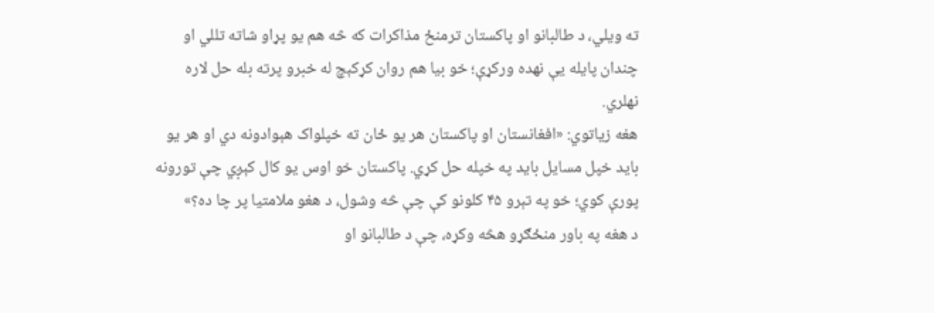ته ویلي، د طالبانو او پاکستان ترمنځ مذاکرات که څه هم یو پړاو شاته تللي او چندان پایله یې نهده ورکړې؛ خو بیا هم روان کړکېچ له خبرو پرته بله حل لاره نهلري.
هغه زیاتوي: «افغانستان او پاکستان هر یو ځان ته خپلواک هېوادونه دي او هر یو باید خپل مسایل باید په خپله حل کړي. پاکستان خو اوس یو کال کېږي چې تورونه پورې کوي؛ خو په تېرو ۴۵ کلونو کې چې څه وشول، د هغو ملامتیا پر چا ده؟»
د هغه په باور منځګړو هڅه وکړه، چې د طالبانو او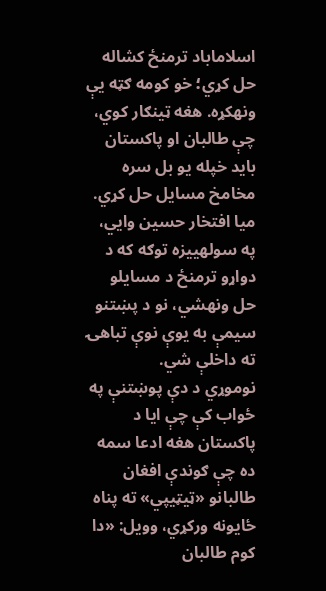اسلاماباد ترمنځ کشاله حل کړي؛ خو کومه ګټه یې ونهکړه. هغه ټینګار کوي، چې طالبان او پاکستان باید خپله یو بل سره مخامخ مسایل حل کړي. میا افتخار حسین وایي، په سولهییزه توګه که د دواړو ترمنځ د مسایلو حل ونهشي، نو د پښتنو سیمې به یوې نوې تباهۍ ته داخلې شي.
نوموړي د دې پوښتنې په ځواب کې چې ایا د پاکستان هغه ادعا سمه ده چې ګوندې افغان طالبانو «ټيټيپي» ته پناه ځایونه ورکړي، وویل: «دا کوم طالبان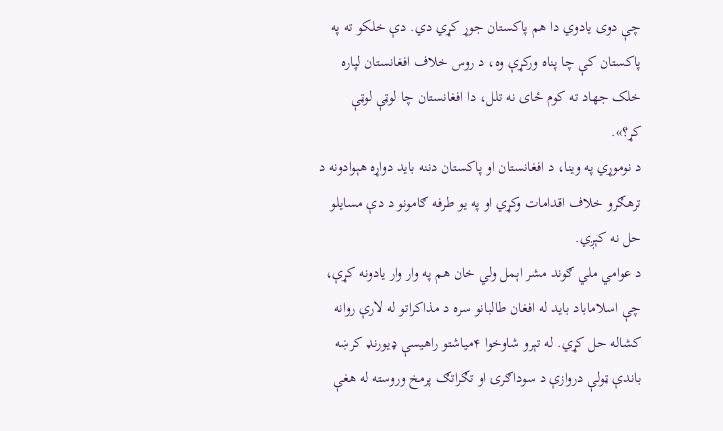چې دوی یادوي دا هم پاکستان جوړ کړي دي. دې خلکو ته په پاکستان کې چا پناه ورکړې وه، د روس خلاف افغانستان لپاره خلک جهاد ته کوم ځای نه تلل، دا افغانستان چا لوټې لوټې کړ؟».
د نوموړي په وینا، د افغانستان او پاکستان دننه باید دواړه هېوادونه د ترهګرو خلاف اقدامات وکړي او په یو طرفه ګامونو د دې مسایلو حل نه کېږي.
د عوامي ملي ګوند مشر اېمل ولي خان هم په وار وار یادونه کړې، چې اسلاماباد باید له افغان طالبانو سره د مذاکراتو له لارې روانه کشاله حل کړي. له تېرو شاوخوا ۴میاشتو راهیسې ډیورنډ کرښه باندې ټولې دروازې د سوداګرۍ او تګراتګ پرمخ وروسته له هغې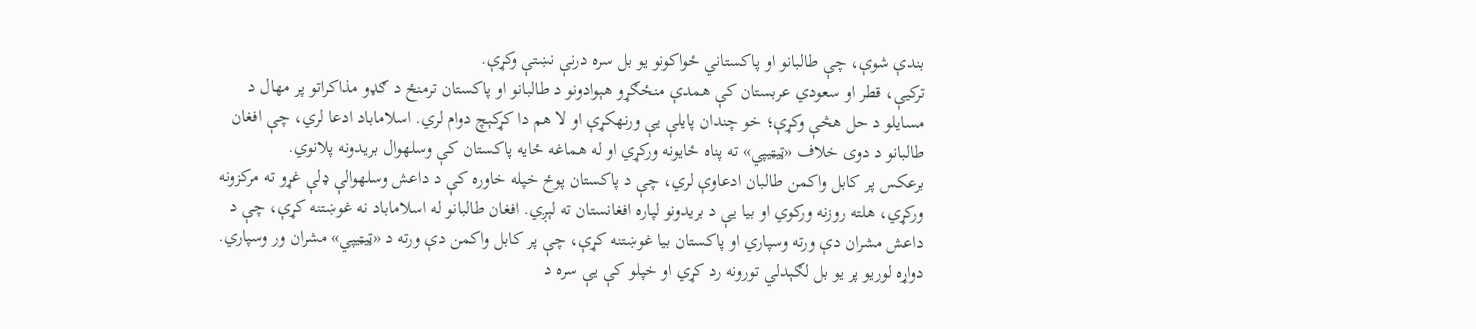بندې شوې، چې طالبانو او پاکستاني ځواکونو یو بل سره درنې نښتې وکړې.
ترکیې، قطر او سعودي عربستان کې همدې منځګړو هېوادونو د طالبانو او پاکستان ترمنځ د ګډو مذاکراتو پر مهال د مسایلو د حل هڅې وکړې؛ خو چندان پایلې یې ورنهکړې او لا هم دا کړکېچ دوام لري. اسلاماباد ادعا لري، چې افغان طالبانو د دوی خلاف «ټيټيپي» ته پناه ځایونه ورکړي او له هماغه ځایه پاکستان کې وسلهوال بریدونه پلانوي.
برعکس پر کابل واکمن طالبان ادعاوې لري، چې د پاکستان پوځ خپله خاوره کې د داعش وسلهوالې ډلې غړو ته مرکزونه ورکړي، هلته روزنه ورکوي او بیا یې د بریدونو لپاره افغانستان ته لېږي. افغان طالبانو له اسلاماباد نه غوښتنه کړې، چې د داعش مشران دې ورته وسپاري او پاکستان بیا غوښتنه کړې، چې پر کابل واکمن دې ورته د «ټيټيپي» مشران ور وسپاري.
دواړه لوریو پر یو بل لګېدلي تورونه رد کړي او خپلو کې یې سره د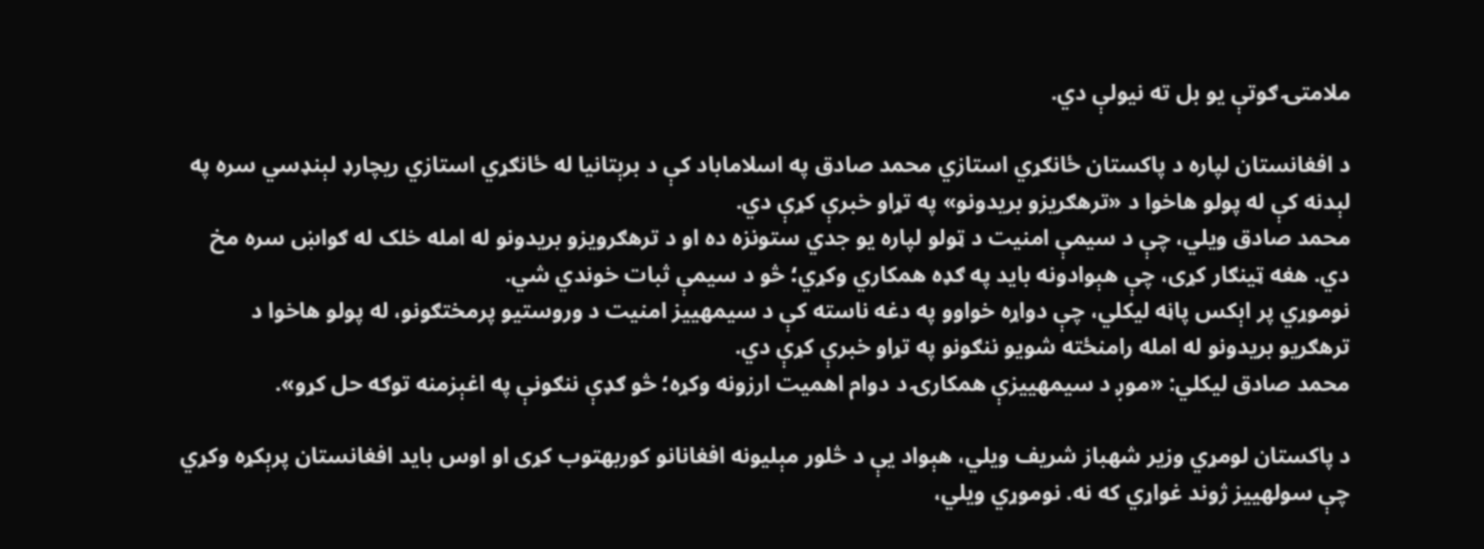ملامتۍ ګوتې یو بل ته نیولې دي.

د افغانستان لپاره د پاکستان ځانګړي استازي محمد صادق په اسلاماباد کې د برېتانیا له ځانګړي استازي ریچارډ لېنډسي سره په لېدنه کې له پولو هاخوا د «ترهګریزو بریدونو» په تړاو خبرې کړې دي.
محمد صادق ویلي، چې د سیمې امنیت د ټولو لپاره یو جدي ستونزه ده او د ترهګرویزو بریدونو له امله خلک له ګواښ سره مخ دي. هغه ټینګار کړی، چې هېوادونه باید په ګډه همکاري وکړي؛ څو د سیمې ثبات خوندي شي.
نوموړي پر اېکس پاڼه لیکلي، چې دواړه خواوو په دغه ناسته کې د سیمهییز امنیت د وروستیو پرمختګونو، له پولو هاخوا د ترهګریو بریدونو له امله رامنځته شویو ننګونو په تړاو خبرې کړې دي.
محمد صادق لیکلي: «موږ د سیمهییزې همکارۍ د دوام اهمیت ارزونه وکړه؛ څو ګډې ننګونې په اغېزمنه توګه حل کړو».

د پاکستان لومړي وزیر شهباز شریف ویلي، هېواد یې د څلور مېلیونه افغانانو کوربهتوب کړی او اوس باید افغانستان پرېکړه وکړي چې سولهییز ژوند غواړي که نه. نوموړي ویلي،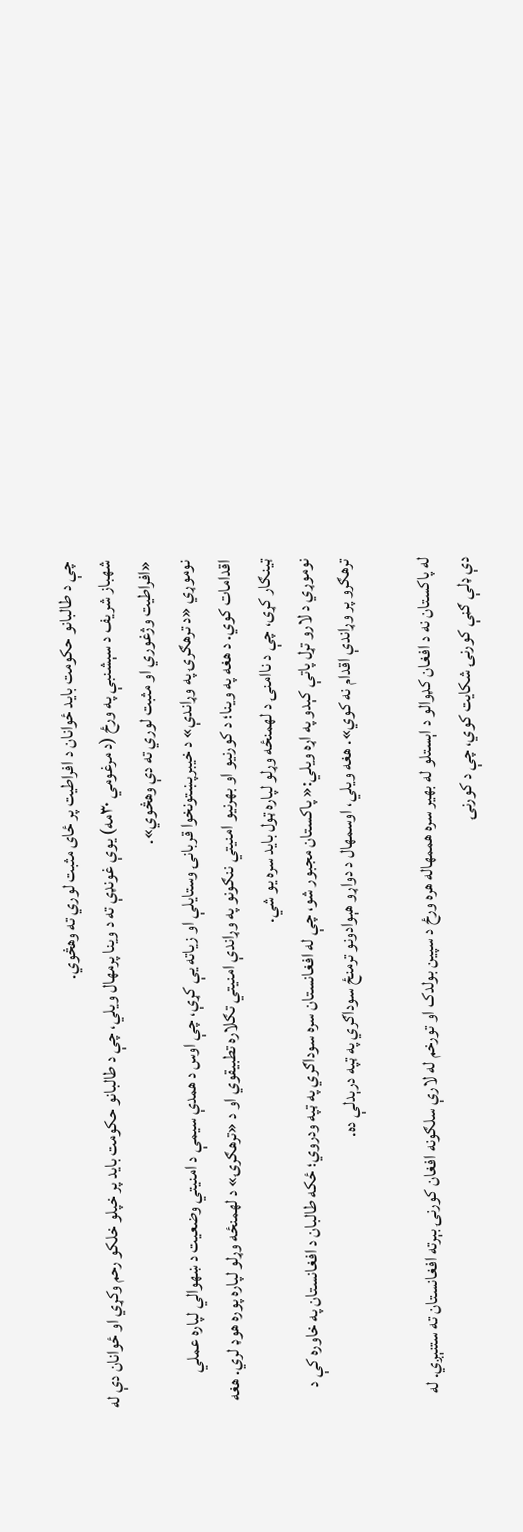چې د طالبانو حکومت باید ځوانان د افراطیت پر ځای مثبت لوري ته وهڅوي.
شهباز شریف د سېشنبې په ورځ (د مرغومي ۳۰مه) یوې غونډې ته د وینا پرمهال ویلي، چې د طالبانو حکومت باید پر خپلو خلکو رحم وکړي او ځوانان دې له «افراطیت وژغوري او مثبت لوري ته دې وهڅوي».
نوموړي «د ترهګرۍ په وړاندې» د خیبرپښتونخوا قربانۍ وستایلې او زیاته یې کړې، چې اوس د همدې سیمې د امنیتي وضعیت د ښهوالي لپاره عملي اقدامات کوي. د هغه په وینا؛ د کورنیو او بهرنیو امنیتي ننګونو په وړاندې امنیتي تګلاره تطبیقوي او د «ترهګرۍ» د لهمنځه وړلو لپاره پوره هوډ لري. هغه ټینګار کړی، چې د ناامنۍ د لهمنځه وړلو لپاره ټول باید سره یو شي.
نوموړي د لارو تړل پاتې کېدو په اړه ویلي:« پاکستان مجبور شو، چې له افغانستان سره سوداګري په ټپه ودروي؛ ځکه طالبان د افغانستان په خاوره کې د ترهګرو پر وړاندې اقدام نه کوي». هغه ویلي، اوسمهال د دواړو هېوادونو ترمنځ سوداګري په ټپه درېدلې ده.

له پاکستان نه د افغان کډوالو د اېستلو له بهیر سره هممهاله هره ورځ د سپین بولدک او تورخم له لارې سلګونه افغان کورنۍ بېرته افغانستان ته ستنېږي. له دې ډلې ګڼې کورنۍ شکایت کوي، چې د کورنۍ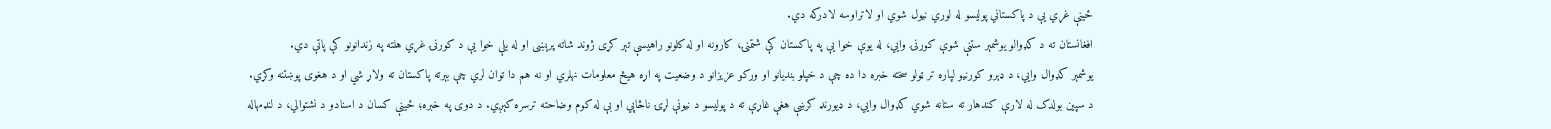ځینې غړي یې د پاکستاني پولیسو له لوري نیول شوي او لاتراوسه لادرکه دي.
افغانستان ته د کډوالو یوشمېر ستنې شوې کورنۍ وایي، له یوې خوا یې په پاکستان کې شتمنۍ، کارونه او له کلونو راهیسې تېر کړی ژوند شاته پرېښی او له بلې خوا یې د کورنۍ غړي هلته په زندانونو کې پاتې دي.
یوشمېر کډوال وایي، د ډېرو کورنیو لپاره تر ټولو سخته خبره دا ده چې د خپلو بندیانو او ورکو عزیزانو د وضعیت په اړه هیڅ معلومات نهلري او نه هم دا توان لري چې بېرته پاکستان ته ولاړ شي او د هغوی پوښتنه وکړي.
د سپین بولدک له لارې کندهار ته ستانه شوي کډوال وایي، د ډیورنډ کرښې هغې غاړې ته د پولیسو د نیونې لړۍ ناڅاپي او بې له کوم وضاحته ترسره کېږي. د دوی په خبره؛ ځینې کسان د اسنادو د نشتوالي، د لنډمهاله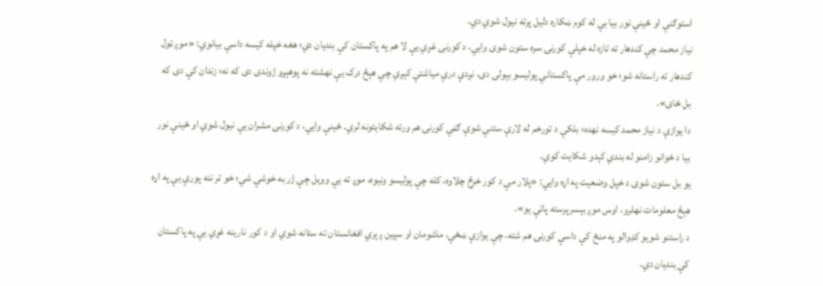استوګنې او ځینې نور بیا بې له کوم ښکاره دلیل پرته نیول شوي دي.
نیاز محمد چې کندهار ته تازه له خپلې کورنۍ سره ستون شوی وایي، د کورنۍ غړي یې لا هم په پاکستان کې بنديان دي؛ هغه خپله کیسه داسې بیانوي: «موږ ټول کندهار ته راستانه شو؛ خو ورور مې پاکستاني پولیسو بېولی دی، نږدې درې میاشتې کېږي چې هېڅ درک یې نهشته نه پوهېږو ژوندی دی که نه؛ زندان کې دی که بل ځای».
دا یوازې د نیاز محمد کیسه نهده؛ بلکې د تورخم له لارې ستنې شوې ګڼې کورنۍ هم ورته شکایتونه لري. ځینې وایي، د کورنۍ مشران یې نیول شوي او ځینې نور بیا د ځوانو زامنو له بندي کېدو شکایت کوي.
یو بل ستون شوی د خپل وضعیت په اړه وایي: «پلار مې د کور خرڅ چلاوه، کله چې پولیسو ونیوه، موږ ته یې وویل چې ژر به خوشې شي؛ خو تر ننه پورې یې په اړه هېڅ معلومات نهلرو، اوس موږ بېسرپرسته پاتې یو».
د راستنو شویو کډوالو په منځ کې داسې کورنۍ هم شته، چې یوازې ښځې، ماشومان او سپین ږېري افغانستان ته ستانه شوي او د کور نارینه غړي یې په پاکستان کې بندیان دي.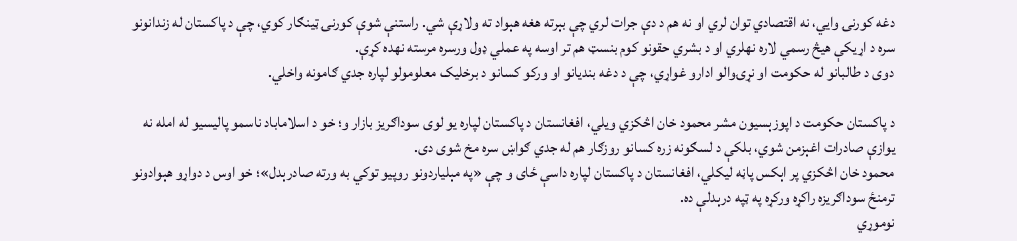دغه کورنۍ وایي، نه اقتصادي توان لري او نه هم د دې جرات لري چې بېرته هغه هېواد ته ولاړې شي. راستنې شوې کورنۍ ټینګار کوي، چې د پاکستان له زندانونو سره د اړیکې هیڅ رسمي لاره نهلري او د بشري حقونو کوم بنسټ هم تر اوسه په عملي ډول ورسره مرسته نهده کړې.
دوی د طالبانو له حکومت او نړۍوالو ادارو غواړي، چې د دغه بندیانو او ورکو کسانو د برخلیک معلومولو لپاره جدي ګامونه واخلي.

د پاکستان حکومت د اپوزېسیون مشر محمود خان اڅکزي ویلي، افغانستان د پاکستان لپاره یو لوی سوداګریز بازار و؛ خو د اسلاماباد ناسمو پالیسیو له امله نه یوازې صادرات اغېزمن شوي، بلکې د لسګونه زره کسانو روزګار هم له جدي ګواښ سره مخ شوی دی.
محمود خان اڅکزي پر اېکس پاڼه لیکلي، افغانستان د پاکستان لپاره داسې ځای و چې «په مېلیاردونو روپیو توکي به ورته صادرېدل»؛ خو اوس د دواړو هېوادونو ترمنځ سوداګریزه راکړه ورکړه په ټپه درېدلې ده.
نوموړي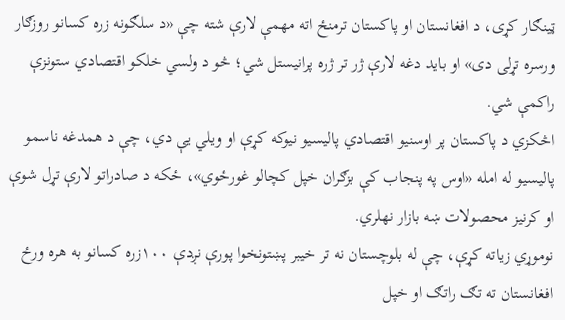ټینګار کړی، د افغانستان او پاکستان ترمنځ اته مهمې لارې شته چې «د سلګونه زره کسانو روزګار ورسره تړلی دی» او باید دغه لارې ژر تر ژره پرانیستل شي؛ څو د ولسي خلکو اقتصادي ستونزې راکمې شي.
اڅکزي د پاکستان پر اوسنیو اقتصادي پالیسیو نیوکه کړې او ویلي یې دي، چې د همدغه ناسمو پالیسیو له امله «اوس په پنجاب کې بزګران خپل کچالو غورځوي»، ځکه د صادراتو لارې تړل شوې او کرنیز محصولات ښه بازار نهلري.
نوموړي زیاته کړې، چې له بلوچستان نه تر خیبر پښتونخوا پورې نږدې ۱۰۰زره کسانو به هره ورځ افغانستان ته تګ راتګ او خپل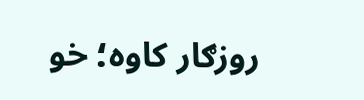روزګار کاوه؛ خو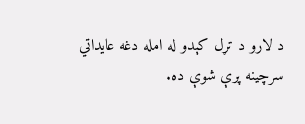د لارو د تړل کېدو له امله دغه عایداتي سرچینه پرې شوې ده.